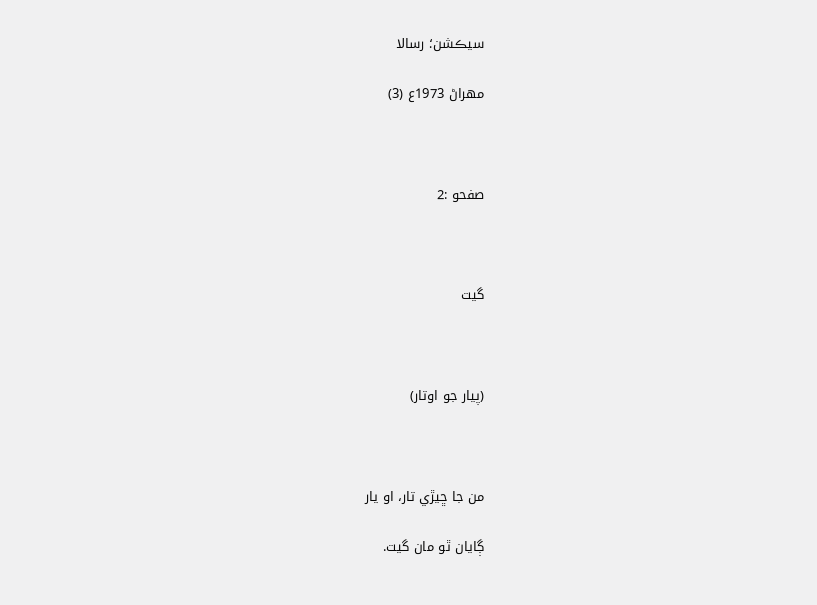سيڪشن؛ رسالا

مهراڻ 1973ع (3)



صفحو :2



گيت



(پيار جو اوتار)



من جا ڇيڙي تار، او يار

ڳايان ٿو مان گيت.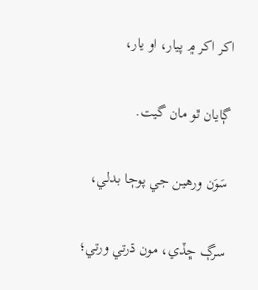اکر اکر ۾ پيار، او يار،

ڳايان ٿو مان گيت.

سَوَن ورهين جي پوڄا بدلي،

سرڳ ڇڏي، مون ڌرتي ورتي؛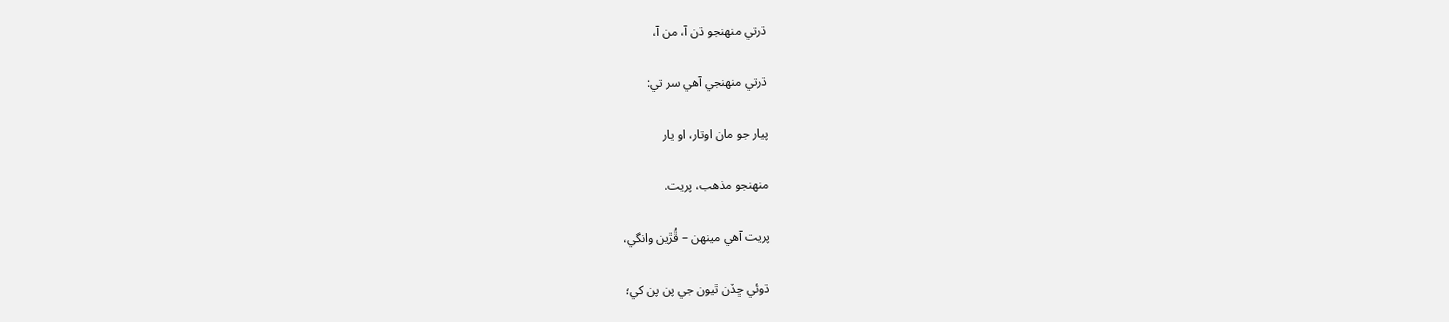ڌرتي منهنجو ڌن آ، من آ،

ڌرتي منهنجي آهي سر تي:

پيار جو مان اوتار، او يار

منهنجو مذهب، پريت.

پريت آهي مينهن – ڦُڙين وانگي،

ڌوئي ڇڏن ٿيون جي پن پن کي؛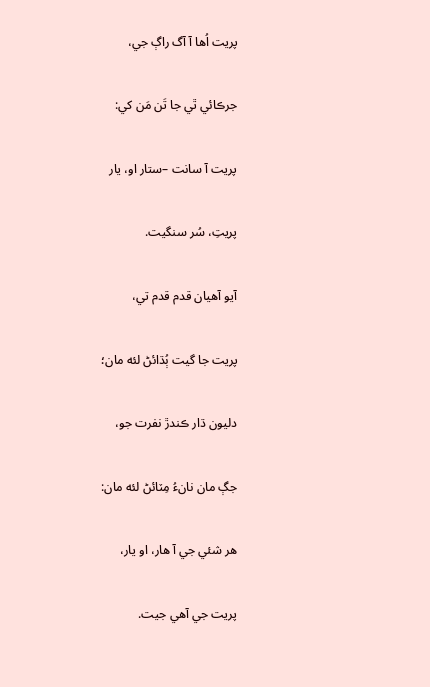پريت اُها آ آگ راڳ جي،

جرڪائي ٿي جا تَن مَن کي:

پريت آ سانت –ستار او، يار

پريتِ، سُر سنگيت.

آيو آهيان قدم قدم تي،

پريت جا گيت ٻُڌائڻ لئه مان؛

دليون ڌار ڪندڙ نفرت جو،

جڳ مان نانءُ مِٽائڻ لئه مان:

هر شئي جي آ هار، او يار،

پريت جي آهي جيت.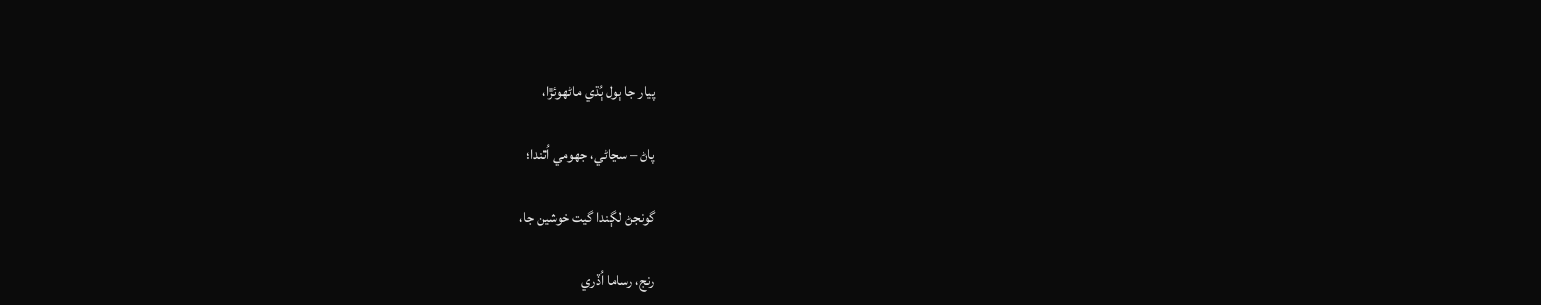پيار جا ٻول ٻُڌي ماڻهوئڙا،

پاڻ – سڃاڻي، جهومي اُٿندا؛

گونجڻ لڳندا گيت خوشين جا،

رنج، رساما اُڏري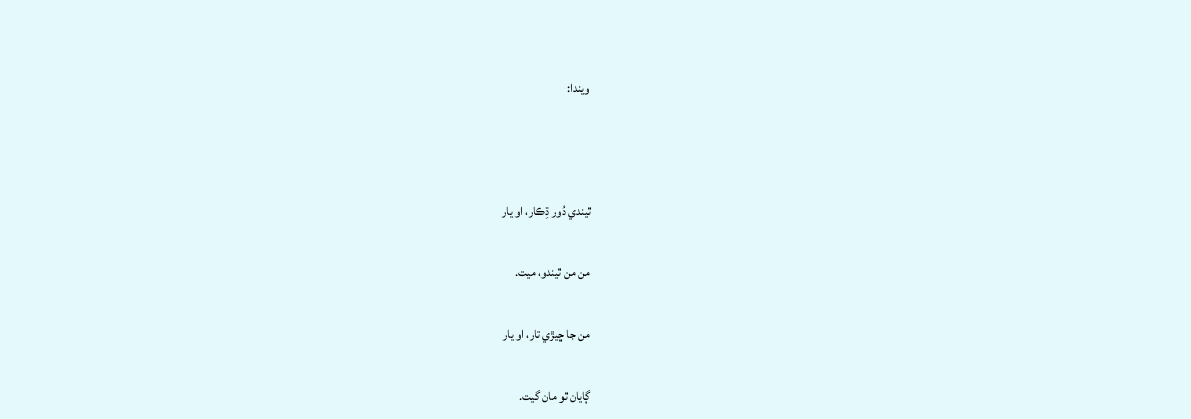ويندا:



ٿيندي دُور ڌِڪار، او يار

من من ٿيندو، ميت.

من جا ڇيڙي تار، او يار

ڳايان ٿو مان گيت.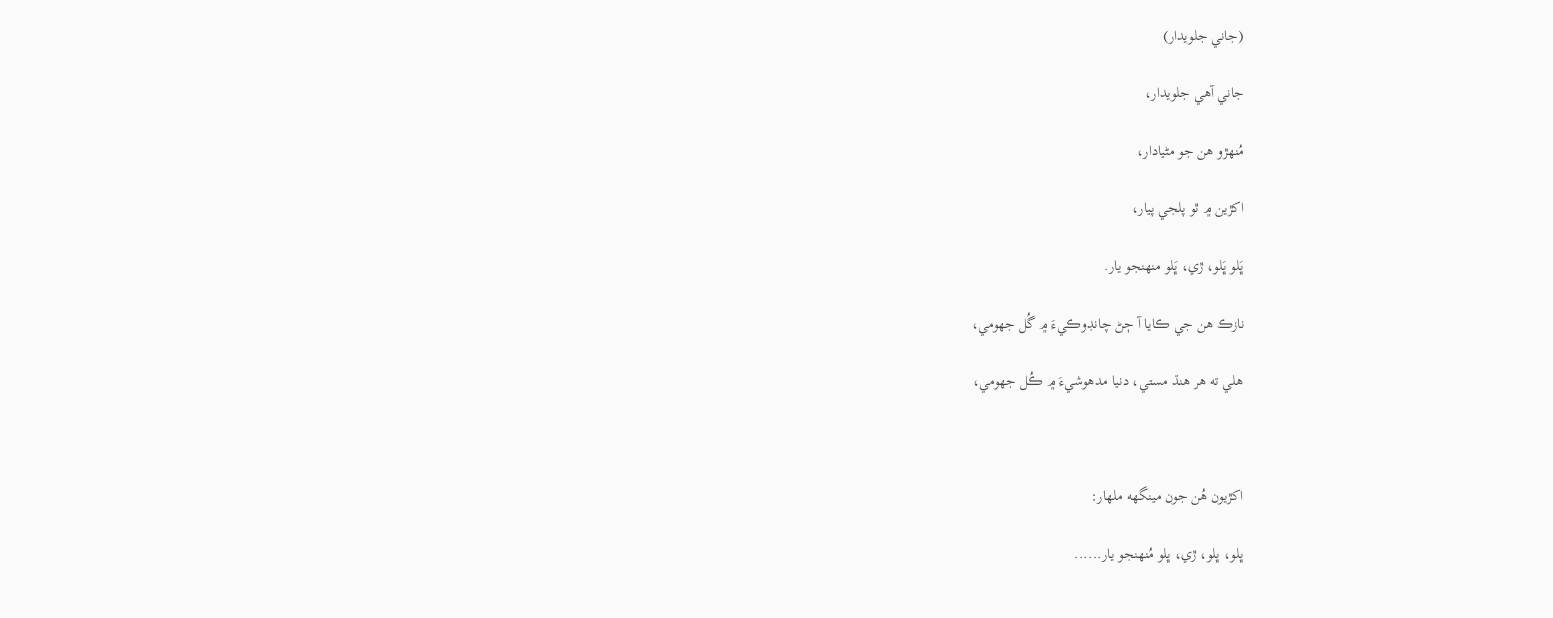(جاني جلويدار)

جاني آهي جلويدار،

مُنهڙو هن جو مڻيادار،

اکڙين ۾ ٿو پلجي پيار،

ڀَلو ڀَلو، ڙي، ڀَلو منهنجو يار.

نازڪ هن جي ڪايا آ ڄڻ چانڊوڪيءَ ۾ گُل جهومي،

هلي ته هر هنڌ مستي، دنيا مدهوشيءَ ۾ ڪُل جهومي،



اکڙيون هُن جون مينگهه ملهار:

ڀلو، ڀلو، ڙي، ڀلو مُنهنجو يار......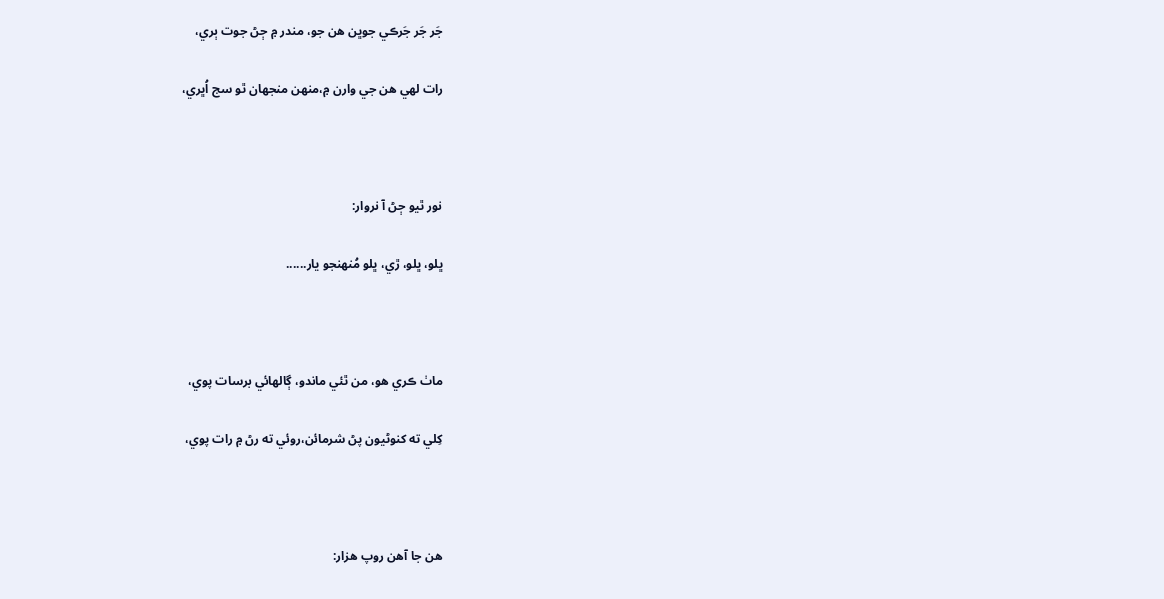جَر جَر جَرڪي جوڀن هن جو، مندر ۾ ڄڻ جوت ٻري،

رات لهي هن جي وارن ۾،منهن منجهان ٿو سج اُڀري،



نور ٿيو ڄڻ آ نروار:

ڀلو، ڀلو، ڙي، ڀلو مُنهنجو يار......



ماٺ ڪري هو، من ٿئي ماندو، ڳالهائي برسات پوي،

کِلي ته کنوڻيون پڻ شرمائن،روئي ته رڻ ۾ رات پوي،



هن جا آهن روپ هزار: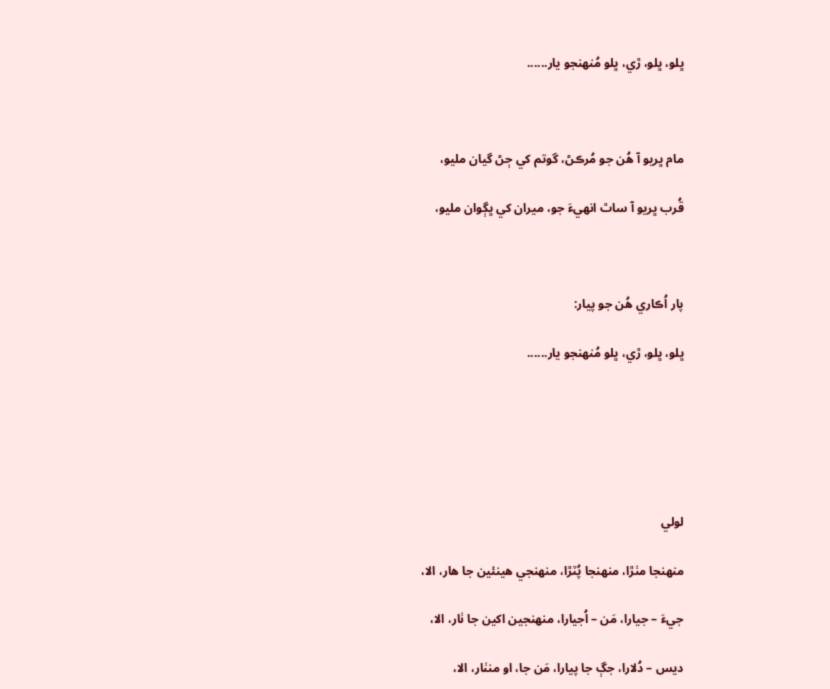ڀلو، ڀلو، ڙي، ڀلو مُنهنجو يار......



مام ڀريو آ هُن جو مُرڪڻ، گوتم کي ڄڻ گيان مليو،

قُرب ڀريو آ ساٿ انهيءَ جو، ميران کي ڀڳوان مليو،



پار اُڪاري هُن جو پيار:

ڀلو، ڀلو، ڙي، ڀلو مُنهنجو يار......






لولي

منهنجا مٺڙا، منهنجا پُٽڙا، منهنجي هينئين جا هار، الا،

جيءَ – جيارا، مَن – اُجيارا، منهنجين اکين جا ٺار، الا،

ديس – دُلارا، جڳ جا پيارا، مَن جا، او منٺار، الا،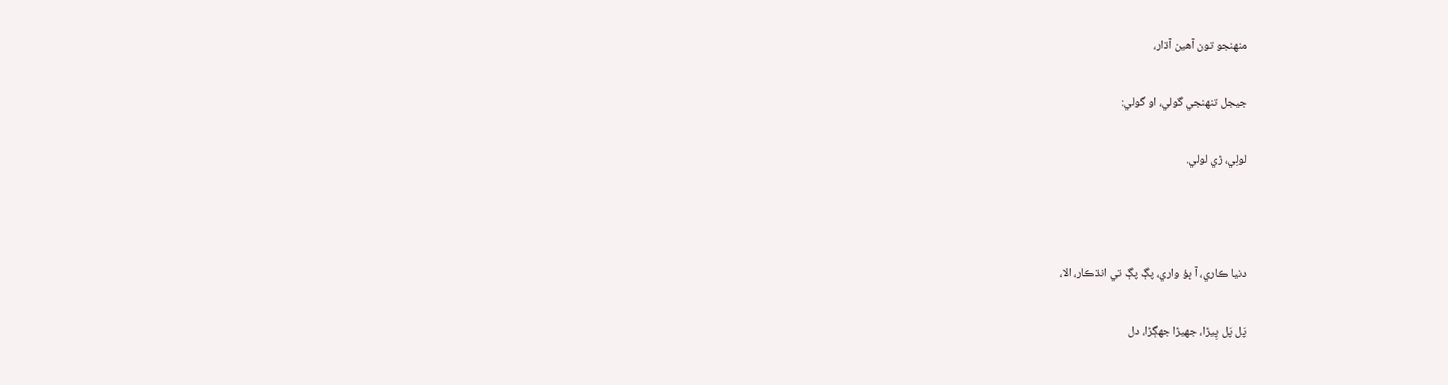منهنجو تون آهين آڌار،

جيجل تنهنجي گولي، او گولي:

لولِي، ڙي لولي.



دنيا ڪاري، آ ڀؤ واري، پڳ پڳ تي انڌڪار، الا،

پَل پَل پِيڙا، جهيڙا جهڳڙا، دل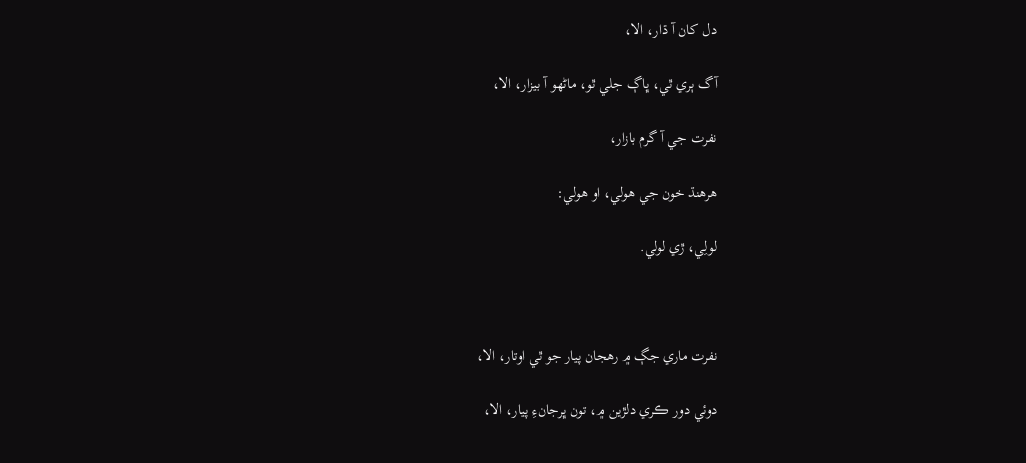دل کان آ ڌار، الا،

آگ ٻري ٿي، ڀاڳ جلي ٿو، ماڻهو آ بيزار، الا،

نفرت جي آ گرم بازار،

هرهنڌ خون جي هولي، او هولي:

لولِي، ڙي لولي.



نفرت ماري جڳ ۾ رهجان پيار جو ٿي اوتار، الا،

دوئي دور ڪري دلڙين ۾، تون ڀرجانءِ پيار، الا،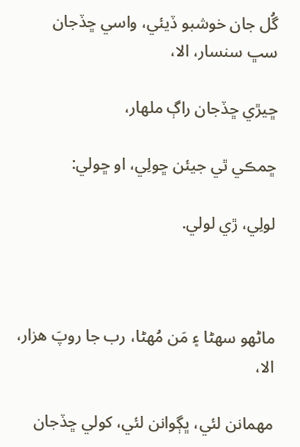گُل جان خوشبو ڏيئي، واسي ڇڏجان سڀ سنسار، الا،

ڇيڙي ڇڏجان راڳ ملهار،

ڇمڪي ٿي جيئن ڇولِي، او ڇولي:

لولِي، ڙي لولي.



ماڻهو سهڻا ۽ مَن مُهڻا، رب جا روپَ هزار، الا،

مهمانن لئي، ڀڳوانن لئي، کولي ڇڏجان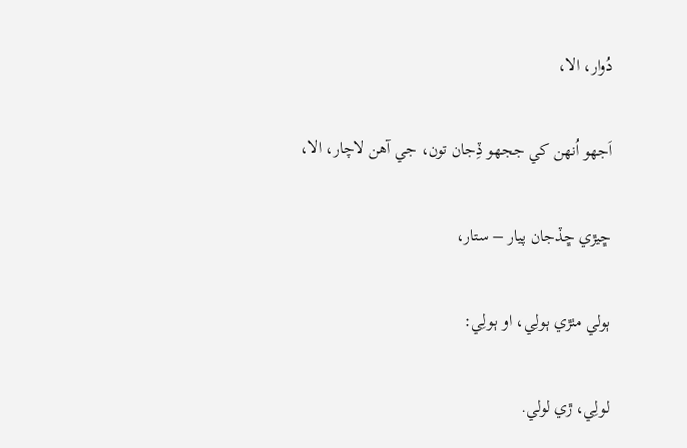دُوار، الا،

اَجهو اُنهن کي ججهو ڏِجان تون، جي آهن لاچار، الا،

ڇيڙي ڇڏجان پيار – ستار،

ٻولي مٺڙي ٻولِي، او ٻولِي:

لولِي، ڙي لولي.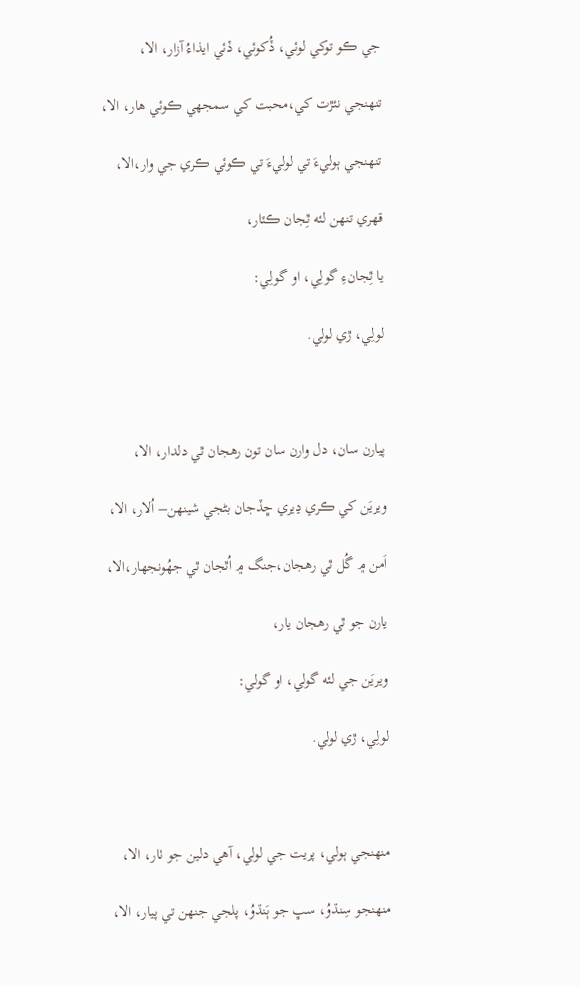جي ڪو توکي لوئي، ڏُکوئي، ڏئي ايذاءُ آزار، الا،

تنهنجي نئڙت کي،محبت کي سمجهي ڪوئي هار، الا،

تنهنجي ٻوليءَ تي لوليءَ تي ڪوئي ڪري جي وار،الا،

قهري تنهن لئه ٿِجان ڪٽار،

يا ٿِجانءِ گولِي، او گولِي:

لولِي، ڙي لولي.



پيارن سان، دل وارن سان تون رهجان ٿي دلدار، الا،

ويريَن کي ڪري ڍيري ڇڏجان بڻجي شينهن– اُلار، الا،

اَمن ۾ گُل ٿي رهجان،جنگ ۾ اُٿجان ٿي جهُونجهار،الا،

يارن جو ٿي رهجان يار،

ويريَن جي لئه گولي، او گولي:

لولِي، ڙي لولي.



منهنجي ٻولي، پريت جي لولي، آهي دلين جو ٺار، الا،

منهنجو سِنڌوُ، سڀ جو ٻَنڌوُ، پلجي جنهن تي پيار، الا،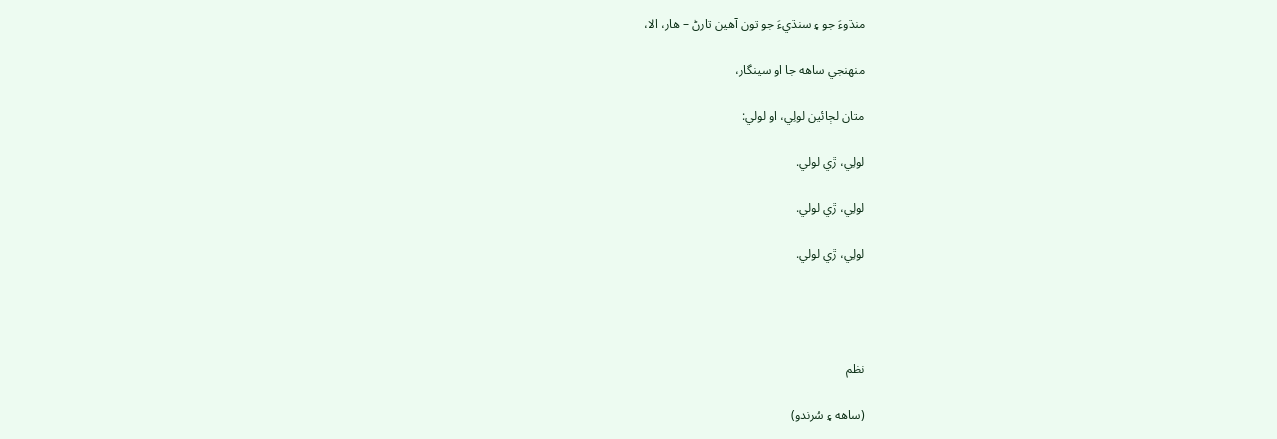منڌوءَ جو ۽ سنڌيءَ جو تون آهين تارڻ – هار، الا،

منهنجي ساهه جا او سينگار،

متان لڄائين لولِي، او لولي:

لولِي، ڙي لولي.

لولِي، ڙي لولي.

لولِي، ڙي لولي.




نظم

(ساهه ۽ سُرندو)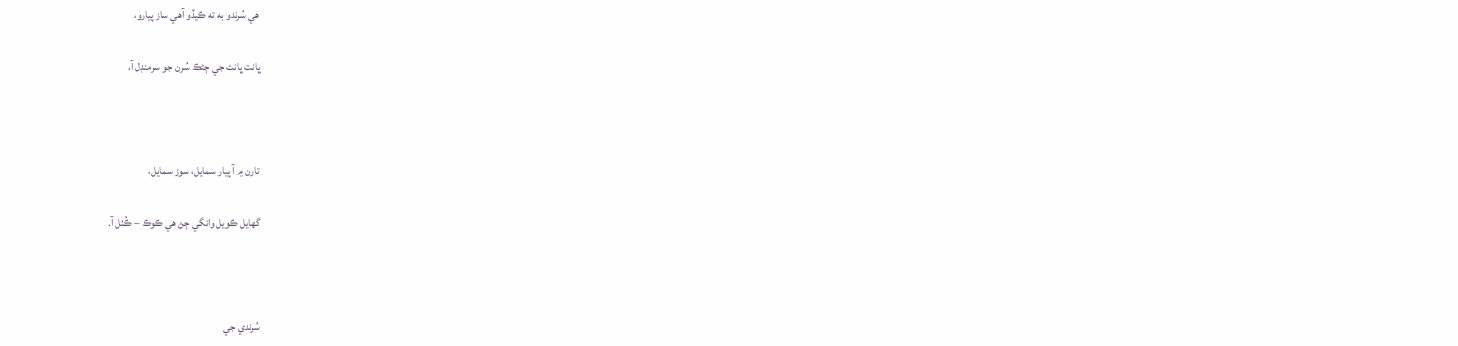هي سُرندو به ته ڪيڏو آهي ساز پيارو،

ڀانت ڀانت جي ڄڻڪ سُرن جو سرمنڊل آ،



تارن ۾ آ پيار سمايل، سوز سمايل،

گهايل ڪويل وانگي ڄڻ هي ڪوڪ – ڪُٺل آ.



سُرندي جي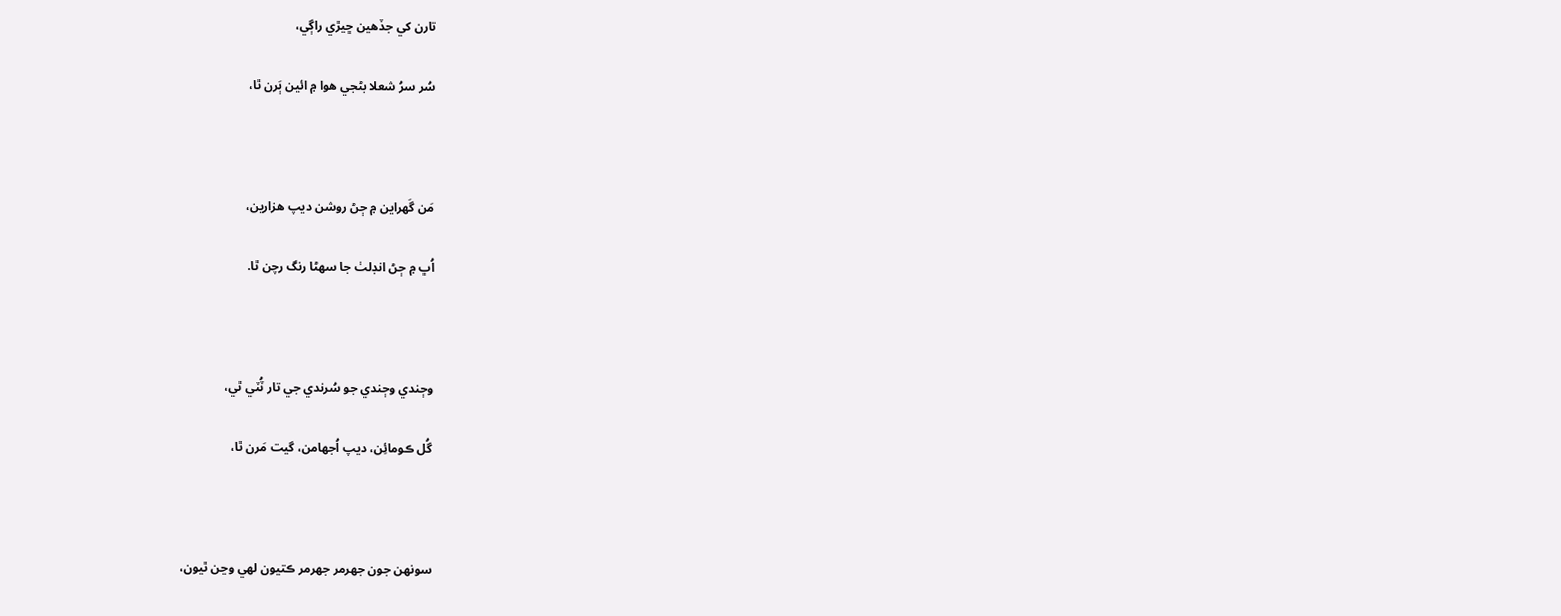تارن کي جڏهين ڇيڙي راڳي،

سُر سرُ شعلا بڻجي هوا ۾ ائين ٻَرن ٿا،



مَن گَهراين ۾ ڄڻ روشن ديپ هزارين،

اُڀ ۾ ڄڻ انڊلٺ جا سهڻا رنگ رچن ٿا.



وڄندي وڄندي جو سُرندي جي تار ٽُٽي ٿي،

گُل ڪومائِن، ديپ اُجهامن، گيت مَرن ٿا،



سونهن جون جهرمر جهرمر ڪتيون لهي وڃن ٿيون،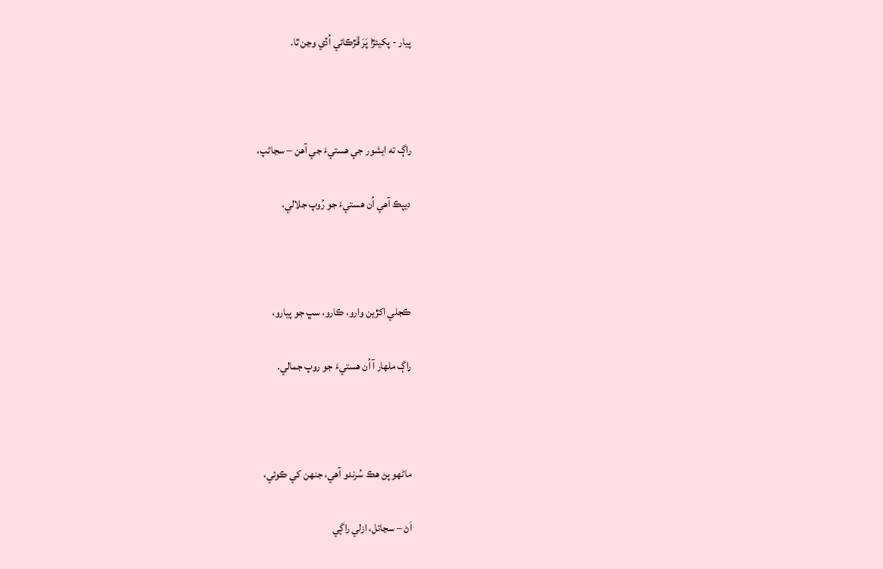پيار - پکيئڙا پَرَ ڦڙڪائي اُڏي وڃن ٿا.



راڳ ته ايشور جي هستيءَ جي آهن – سڃاڻپ،

ديپڪ آهي اُن هستيءَ جو رُوپ جلالي،



ڪجلي اکڙين وارو، ڪارو، سڀ جو پيارو،

راڳ ملهار آ اُن هستيءَ جو روپ جمالي.



ماڻهو پڻ هڪ سُرندو آهي، جنهن کي ڪوئي،

اَڻ – سڃاتل، ازلي راڳي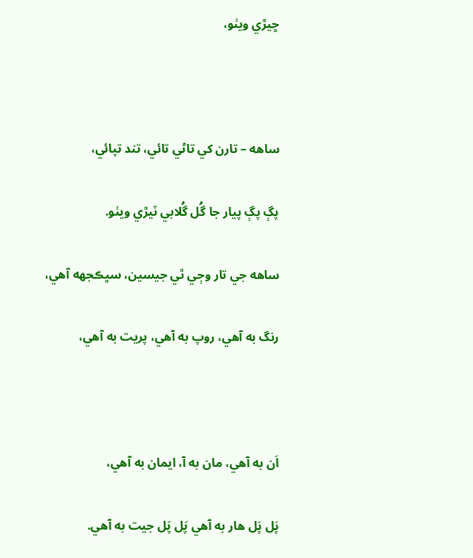ڇيڙي ويٺو،



ساهه – تارن کي تاڻي تائي، تند تپائي،

پڳ پڳ پيار جا گُل گُلابي ٽيڙي ويٺو.

ساهه جي تار وڄي ٿي جيسين، سڀڪجهه آهي،

رنگ به آهي، روپ به آهي، پريت به آهي،



اَن به آهي، مان به آ، ايمان به آهي،

پَل پَل هار به آهي پَل پَل جيت به آهي.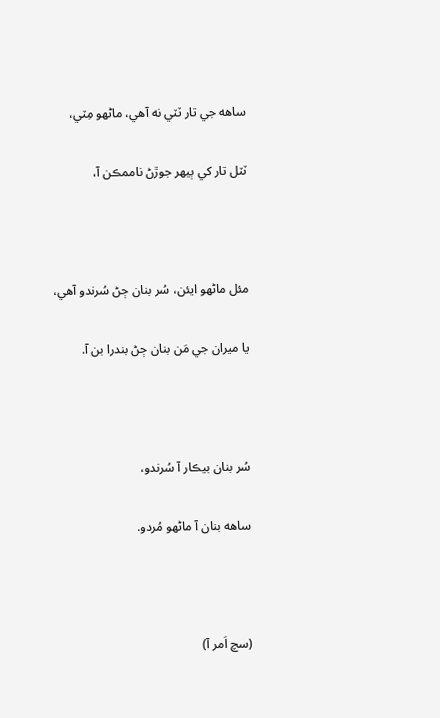ساهه جي تار ٽٽي نه آهي، ماڻهو مِٽي،

ٽٽل تار کي ٻيهر جوڙڻ ناممڪن آ،



مئل ماڻهو ايئن، سُر بنان ڄڻ سُرندو آهي،

يا ميران جي مَن بنان ڄڻ بندرا بن آ.



سُر بنان بيڪار آ سُرندو،

ساهه بنان آ ماڻهو مُردو.



(سچ اَمر آ)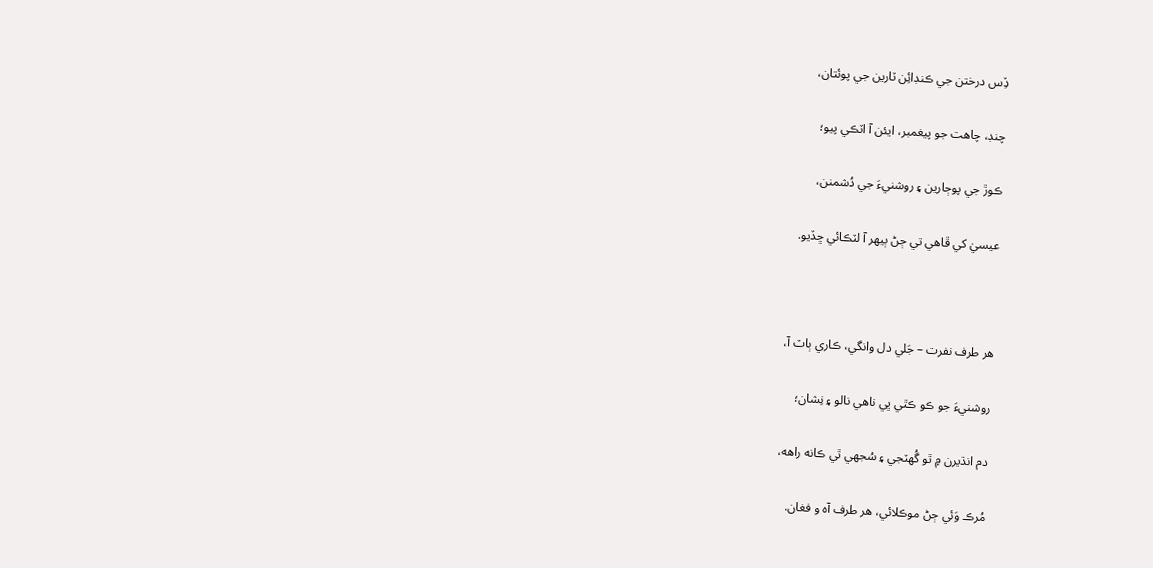ڏِس درختن جي ڪنڊائِن ٽارين جي پوئتان،

چنڊ، چاهت جو پيغمبر، ايئن آ اٽڪي پيو؛

ڪوڙ جي پوڄارين ۽ روشنيءَ جي دُشمنن،

عيسيٰ کي ڦاهي تي ڄڻ ٻيهر آ لٽڪائي ڇڏيو.



هر طرف نفرت – جَلي دل وانگي، ڪاري ٻاٽ آ،

روشنيءَ جو ڪو ڪٿي ڀي ناهي نالو ۽ نِشان؛

دم انڌيرن ۾ ٿو گُهٽجي ۽ سُجهي ٿي ڪانه راهه،

مُرڪ وَئي ڄڻ موڪلائي، هر طرف آه و فغان.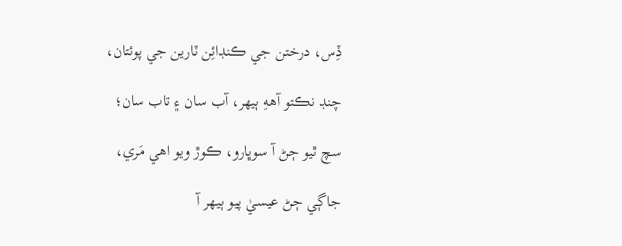ڏِس، درختن جي ڪنڊائِن ٽارين جي پوئتان،

چنڊ نڪتو آههِ ٻيهر، آب سان ۽ تاب سان؛

سچ ٿيو ڄڻ آ سوڀارو، ڪوڙ ويو اهي مَري،

جاڳي ڄڻ عيسيٰ پيو ٻيهر آ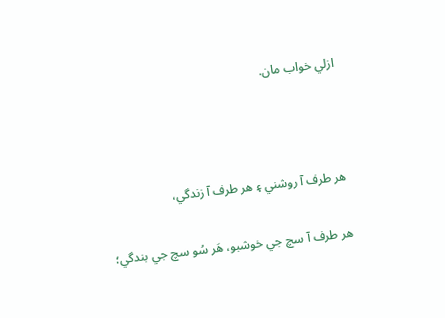ازلي خواب مان.



هر طرف آ روشني ۽ هر طرف آ زندگي،

هر طرف آ سچ جي خوشبو، هَر سُو سچ جي بندگي؛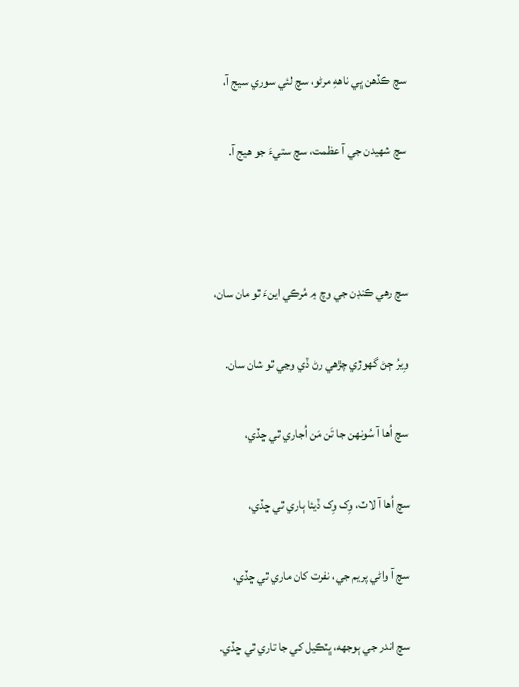سچ ڪڏهن ڀي ناههِ مرڻو، سچ لئي سوري سيج آ،

سچ شهيدن جي آ عظمت، سچ ستيءَ جو هيج آ.



سچ رهي ڪنڊن جي وچ ۾ مُرڪي اينءَ ٿو مان سان،

وِيرُ ڄڻ گهوڙي چڙهي رڻ ڏي وڃي ٿو شان سان.

سچ اُها آ سُونهن جا تَن مَن اُجاري ٿي ڇڏي،

سچ اُها آ لاٽ، وِک وِک ڏيئا ٻاري ٿي ڇڏي،

سچ آ واڻي پريم جي، نفرت کان ماري ٿي ڇڏي،

سچ اندر جي ٻوجهه، ڀٽڪيل کي جا تاري ٿي ڇڏي.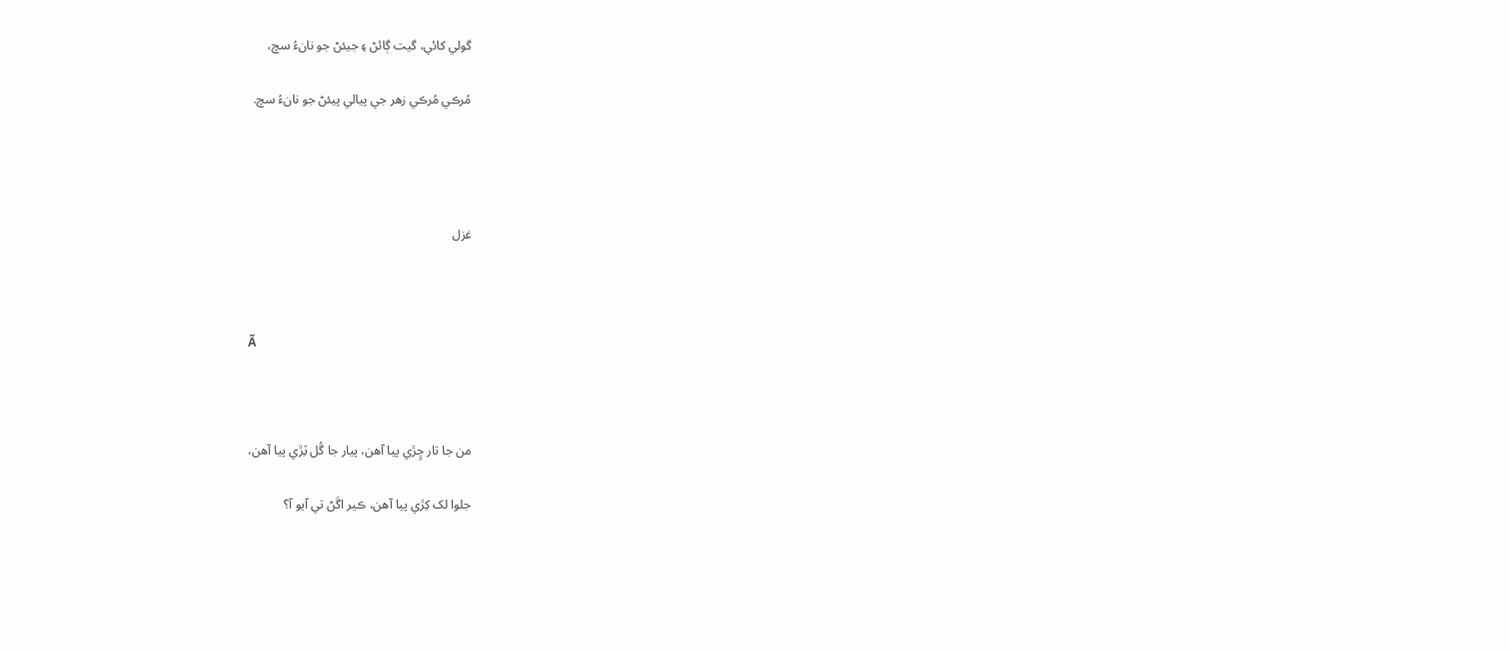گولي کائي، گيت ڳائڻ ۽ جيئڻ جو نانءُ سچ،

مُرڪي مُرڪي زهر جي پيالي پيئڻ جو نانءُ سچ.




غزل



Ã



من جا تار ڇِڙي پيا آهن، پيار جا گُل ٽِڙي پيا آهن،

جلوا لک کِڙي پيا آهن، ڪير اڱڻ تي آيو آ؟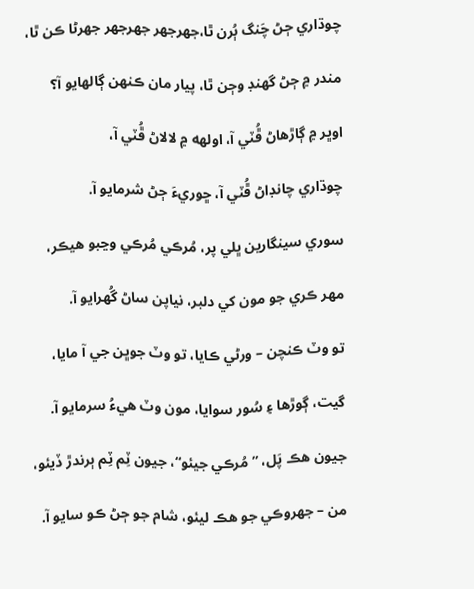چوڌاري ڄڻ چَنگ ٻُرن ٿا،جهرجهر جهرجهر جهرڻا ڪن ٿا،

مندر ۾ ڄڻ گهنڊ وڄن ٿا، پيار مان ڪنهن ڳالهايو آ؟

اوڀر ۾ ڳاڙهاڻ ڦُٽي آ، اولهه ۾ لالاڻ ڦُٽي آ،

چوڌاري چانڊاڻ ڦُٽي آ، ڇوريءَ ڄڻ شرمايو آ.

سوري سينگارين ڀلي پر، مُرڪي مُرڪي وڃبو هيڪر،

مهر ڪري جو مون کي دلبر، نياپن ساڻ گُهرايو آ.

تو وٽ ڪنچن – ورڻي ڪايا، تو وٽ جوڀن جي آ مايا،

گيت، ڳوڙها ۽ سُور سوايا، مون وٽ هيءُ سرمايو آ.

جيون هڪ پَل، ”مُرڪي جيئو“، جيون ٽِم ٽِم ٻرندڙ ڏيئو،

من – جهروڪي جو هڪ ليئو، شام جو ڄڻ ڪو سايو آ.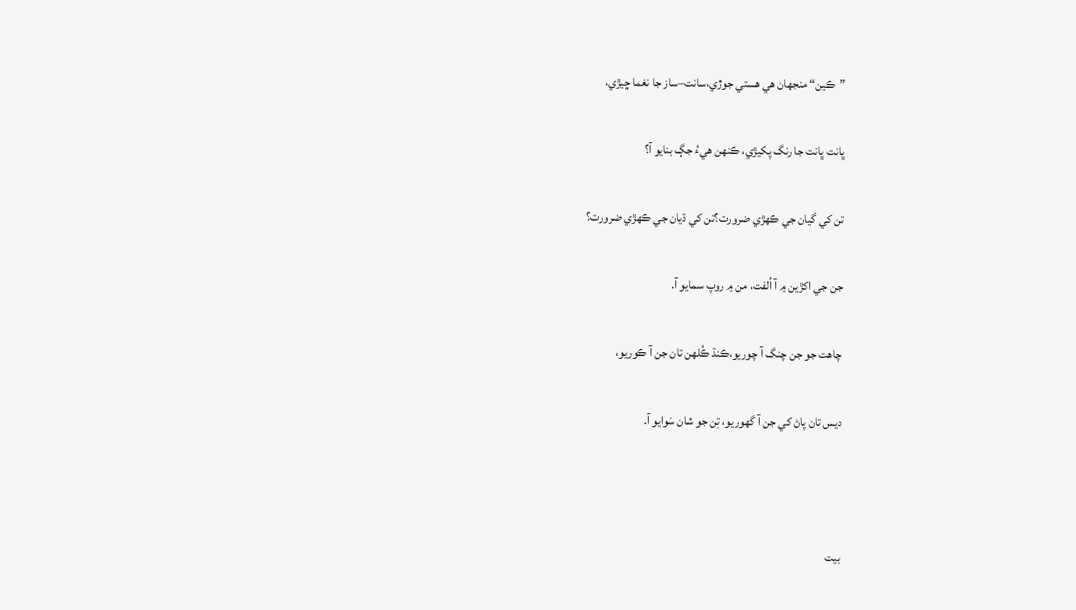”ڪين“ منجهان هي هستي جوڙي،سانت–ساز جا نغما ڇيڙي،

ڀانت ڀانت جا رنگ پکيڙي، ڪنهن هيءُ جڳ بنايو آ؟

تن کي گيان جي ڪهڙي ضرورت؟تن کي ڌيان جي ڪهڙي ضرورت؟

جن جي اکڙين ۾ آ اُلفت، من ۾ روپ سمايو آ.

چاهت جو جن چنگ آ چوريو،ڪنڌ ڪُلهن تان جن آ ڪوريو،

ديس تان پاڻ کي جن آ گهوريو، تِن جو شان سَوايو آ.



بيت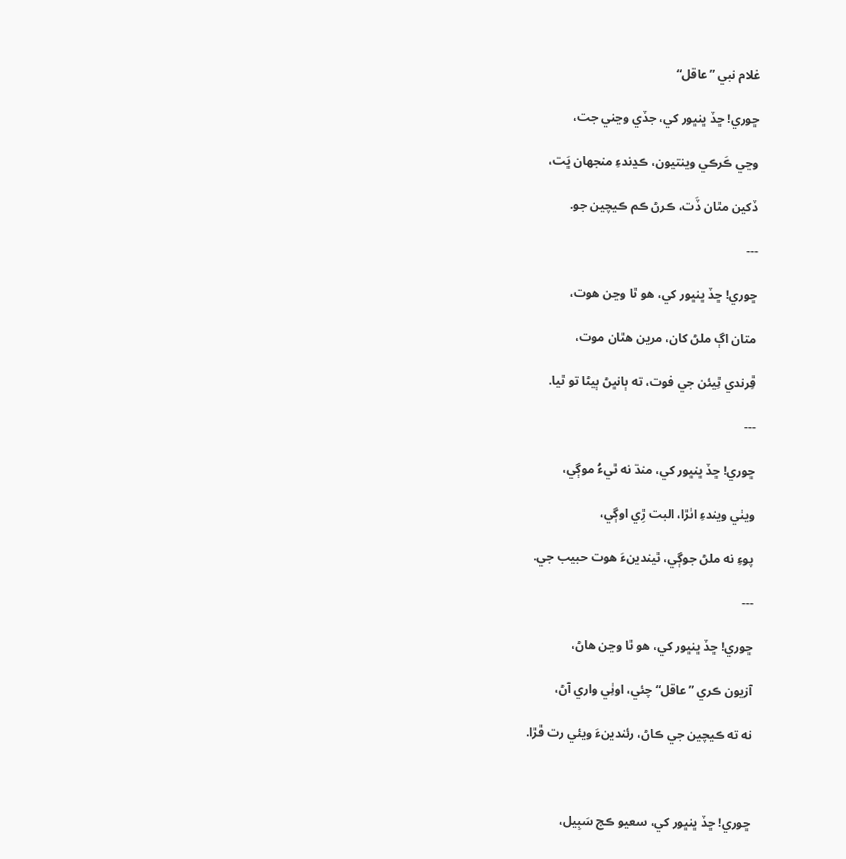غلام نبي ”عاقل“

ڇوري! ڇڏ ڀنڀور کي، جڏي وڃني جت،

وڃي ڪَرڪي وينتيون، ڪڍندءِ منجهان ڀَت،

ڏکين مٿان ڏَت، ڪرڻ ڪم ڪيچين جو.

---

ڇوري! ڇڏ ڀنڀور کي، هو ٿا وڃن هوت،

متان اڳ ملڻ کان، مرين هٿان موت،

ڦِرندي ٿِيئن جي فوت، ته ٻانڀڻ ٻيڻا تو ٿيا.

---

ڇوري! ڇڏ ڀنڀور کي، منڌ نه ٿيءُ موڳي،

ويٺي ويندءِ اٺڙا، البت ڙِي اوڳي،

پوءِ نه ملڻ جوڳي، ٿيندينءَ هوت حبيب جي.

---

ڇوري! ڇڏ ڀنڀور کي، هو ٿا وڃن هاڻ،

آزيون ڪري ”عاقل“ چئي، اوٺِي واري آڻ،

نه ته ڪيچين جي ڪاڻ، رئندينءَ ويئي رت ڦڙا.



ڇوري! ڇڏ ڀنڀور کي، سعيو ڪج سَبِيل،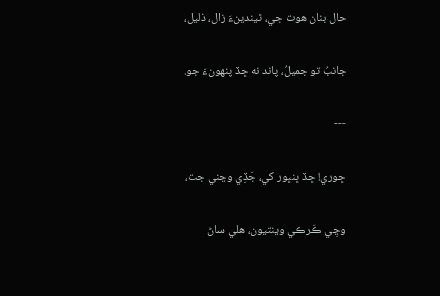حال بنان هوت جي، ٿيندينءَ زال، ذليل،

جانبُ تو جميلُ، پاند نه ڇڏ پنهونءَ جو.

---

ڇوري! ڇڏ ڀنڀور کي، جَڏِي وڃني جت،

وڃِي ڪَرڪي وينتيون، هلي ساڻ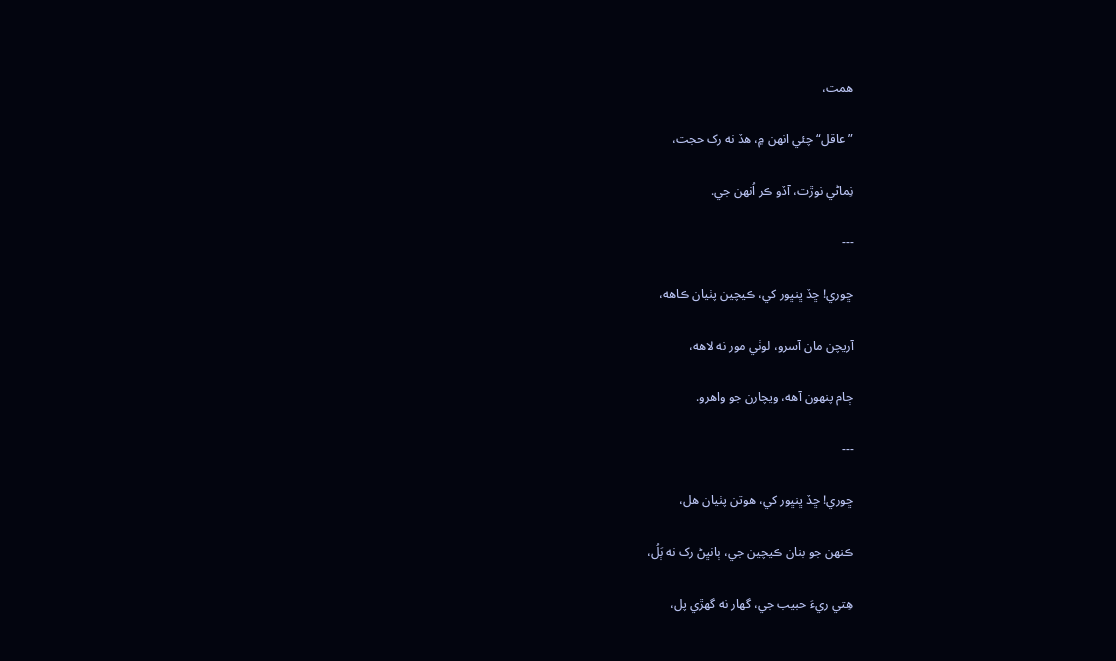همت،

”عاقل“ چئي انهن ۾، هڏ نه رک حجت،

نِماڻي نوڙت، آڏو ڪر اُنهن جي.

---

ڇوري! ڇڏ ڀنڀور کي، ڪيچين پٺيان ڪاهه،

آريچن مان آسرو، لوٺي مور نه لاهه،

ڄام پنهون آهه، ويچارن جو واهرو.

---

ڇوري! ڇڏ ڀنڀور کي، هوتن پٺيان هل،

ڪنهن جو بنان ڪيچين جي، ٻانڀڻ رک نه ٻَلُ،

هِتي ريءَ حبيب جي، گهار نه گهڙي پل،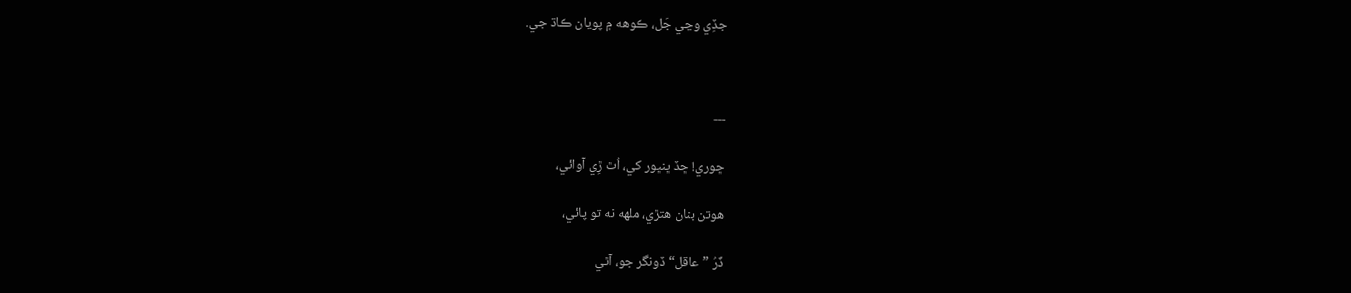جڏِي وڃي جَل، ڪوهه ۾ پويان ڪاڌ جي.



---

ڇوري! ڇڏ ڀنڀور کي، اُٿ ڙِي آوائي،

هوتن بنان هتڙي، ملهه نه تو پائي،

ڏَرُ ”عاقل“ ڏونگر جو، آٿي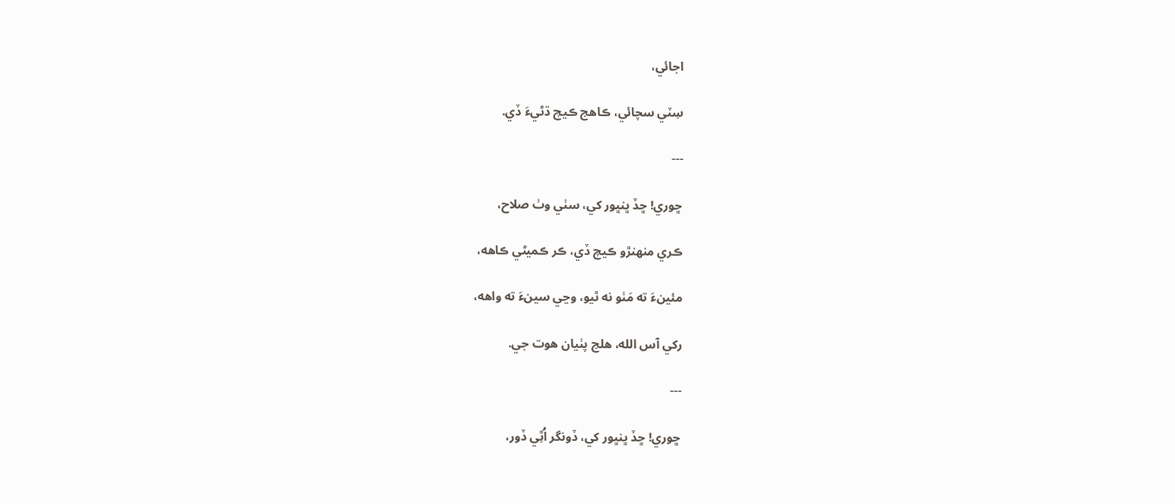اجائي،

سِٽي سچائي، ڪاهج ڪيچ ڌڻيءَ ڏي.

---

ڇوري! ڇڏ ڀنڀور کي، سٺي وٺ صلاح،

ڪري منهنڙو ڪيچ ڏي، ڪر ڪميڻي ڪاهه،

مئينءَ ته مَٺو نه ٿيو، وڃي سينءَ ته واهه،

رکي آس الله، هلج پٺيان هوت جي.

---

ڇوري! ڇڏ ڀنڀور کي، ڏونگر اُٿِي ڏور،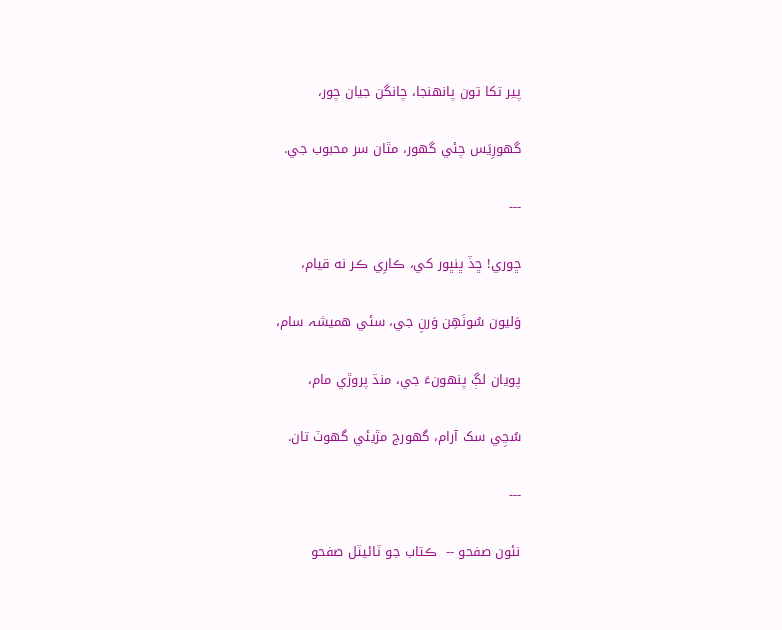پير تکا تون پانهنجا، چانگن جيان چور،

گهورِيَس چئي گهور، مٿان سر محبوب جي.

---

ڇوري! ڇڏ ڀنڀور کي، ڪارِي ڪر نه قيام،

وَليون سُونَهِن وَرنِ جي، سئي هميشہ سام،

پويان لڳ پنهونءَ جي، منڌ پروڙي مام،

سُڃِي سک آرام، گهورج مڙيئي گهوٽ تان.

---

نئون صفحو --  ڪتاب جو ٽائيٽل صفحو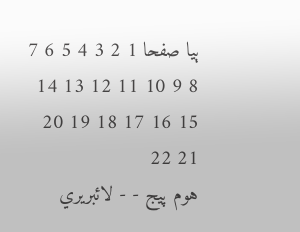ٻيا صفحا 1 2 3 4 5 6 7 8 9 10 11 12 13 14 15 16 17 18 19 20 21 22
هوم پيج - - لائبريري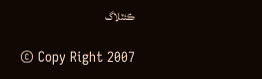ڪئٽلاگ

© Copy Right 2007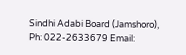Sindhi Adabi Board (Jamshoro),
Ph: 022-2633679 Email: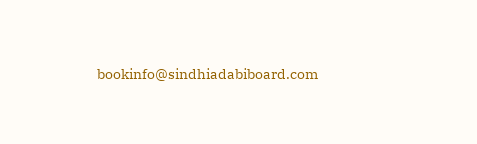bookinfo@sindhiadabiboard.com